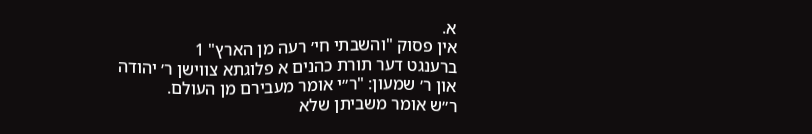א.
אין פסוק "והשבתי חי׳ רעה מן הארץ" 1
ברענגט דער תורת כהנים א פלוגתא צווישן ר׳ יהודה און ר׳ שמעון: "ר״י אומר מעבירם מן העולם.
ר״ש אומר משביתן שלא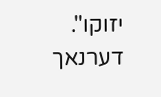יזוקו".
דערנאך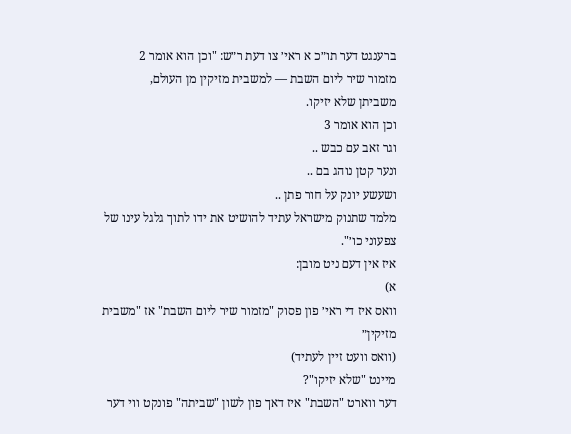ברענגט דער תו״כ א ראי׳ צו דעת ר״ש: "וכן הוא אומר 2
מזמור שיר ליום השבת — למשבית מזיקין מן העולם,
משביתן שלא יזיקו.
וכן הוא אומר 3
וגר זאב עם כבש ..
ונער קטן נוהג בם ..
ושעשע יונק על חור פתן ..
מלמד שתנוק מישראל עתיד להושיט את ידו לתוך גלגל עינו של צפעוני כו׳".
איז אין דעם ניט מובן:
א)
וואס איז די ראי׳ פון פסוק "מזמור שיר ליום השבת" אז "משבית מזיקין״
(וואס װעט זיין לעתיד)
מיינט "שלא יזיקו"?
דער ווארט "השבת" איז דאך פון לשון "שביתה" פונקט ווי דער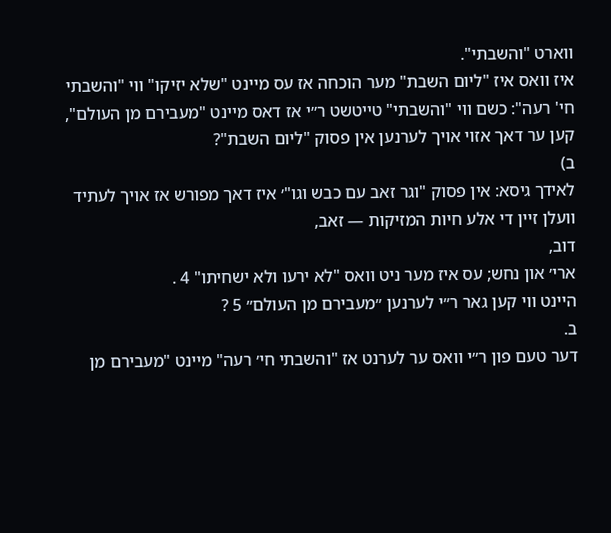ווארט "והשבתי".
איז וואס איז "ליום השבת" מער הוכחה אז עס מיינט "שלא יזיקו" ווי "והשבתי חי' רעה": כשם ווי "והשבתי" טייטשט ר״י אז דאס מיינט "מעבירם מן העולם",
קען ער דאך אזוי אויך לערנען אין פסוק "ליום השבת"?
ב)
לאידך גיסא: אין פסוק "וגר זאב עם כבש וגו"׳ איז דאך מפורש אז אויך לעתיד וועלן זיין די אלע חיות המזיקות — זאב,
דוב,
ארי׳ און נחש; עס איז מער ניט וואס "לא ירעו ולא ישחיתו" 4 .
היינט ווי קען גאר ר״י לערנען ״מעבירם מן העולם״ 5 ?
ב.
דער טעם פון ר״י וואס ער לערנט אז "והשבתי חי׳ רעה" מיינט "מעבירם מן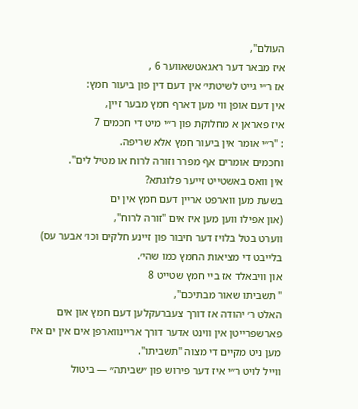העולם",
איז מבאר דער ראגאטשאווער 6 ,
אז ר״י גייט לשיטתי׳ אין דעם דין פון ביעור חמץ:
אין דעם אופן ווי מען דארף חמץ מבער זיין,
איז פאראן א מחלוקת פון ר״י מיט די חכמים 7
: "ר״י אומר אין ביעור חמץ אלא שריפה.
וחכמים אומרים אף מפרר וזורה לרוח או מטיל לים".
אין וואס באשטייט זייער פלוגתא?
בשעת מען ווארפט אריין דעם חמץ אין ים
(און אפילו ווען מען איז אים "זורה לרוח",
ווערט בטל בלויז דער חיבור פון זיינע חלקים וכו׳ אבער עס)
בלייבט די מציאות החמץ כמו שהי׳.
און וויבאלד אז ביי חמץ שטייט 8
" תשביתו שאור מבתיכם",
האלט ר׳ יהודה אז דורך צעברעקלען דעם חמץ און אים פארשפרייטן אין ווינט אדער דורך אריינווארפן אים אין ים איז מען ניט מקיים די מצוה "תשביתו".
ווייל לויט ר״י איז דער פירוש פון ״שביתה״ — ביטול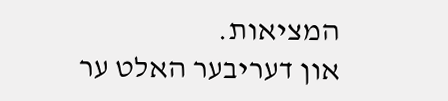המציאות.
און דעריבער האלט ער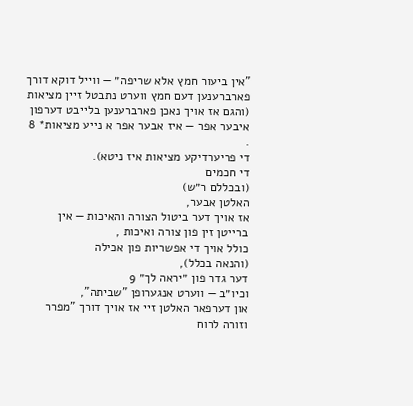"אין ביעור חמץ אלא שריפה״ — ווייל דוקא דורך פארברענען דעם חמץ ווערט נתבטל זיין מציאות
(והגם אז אויך נאכן פארברענען בלייבט דערפון איבער אפר — איז אבער אפר א נייע מציאות* 8 .
די פריערדיקע מציאות איז ניטא).
די חכמים
(ובכללם ר״ש)
האלטן אבער,
אז אויך דער ביטול הצורה והאיכות — אין ברייטן זין פון צורה ואיכות ,
כולל אויך די אפשריות פון אכילה
(והנאה בכלל),
דער גדר פון ״יראה לך״ 9
וכיו״ב — ווערט אנגערופן "שביתה",
און דערפאר האלטן זיי אז אויך דורך "מפרר וזורה לרוח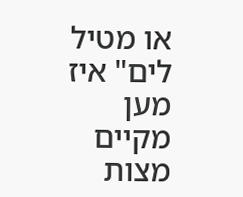או מטיל לים" איז מען מקיים מצות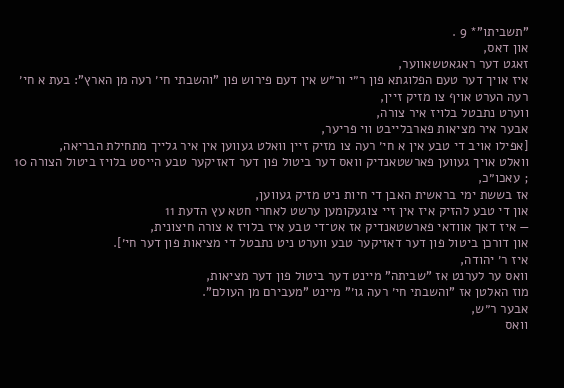"תשביתו"* 9 .
און דאס,
זאגט דער ראגאטשאווער,
איז אויך דער טעם הפלוגתא פון ר״י ור״ש אין דעם פירוש פון "והשבתי חי׳ רעה מן הארץ": בעת א חי׳ רעה הערט אויף צו מזיק זיין,
ווערט נתבטל בלויז איר צורה,
אבער איר מציאות פארבלייבט ווי פריער,
[אפילו אויב די טבע אין א חי׳ רעה צו מזיק זיין וואלט געווען אין איר גלייך מתחילת הבריאה,
וואלט אויך געווען פארשטאנדיק וואס דער ביטול פון דער דאזיקער טבע הייסט בלויז ביטול הצורה 10
; עאכו״כ,
אז בששת ימי בראשית האבן די חיות ניט מזיק געווען,
און די טבע להזיק איז אין זיי צוגעקומען ערשט לאחרי חטא עץ הדעת 11
— איז דאך אוודאי פארשטאנדיק אז אט־די טבע איז בלויז א צורה חיצונית,
און דורכן ביטול פון דער דאזיקער טבע ווערט ניט נתבטל די מציאות פון דער חי׳].
איז ר׳ יהודה,
וואס ער לערנט אז "שביתה" מיינט דער ביטול פון דער מציאות,
מוז האלטן אז "והשבתי חי׳ רעה גו׳" מיינט "מעבירם מן העולם".
אבער ר״ש,
וואס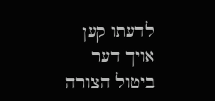לדעתו קען אויך דער ביטול הצורה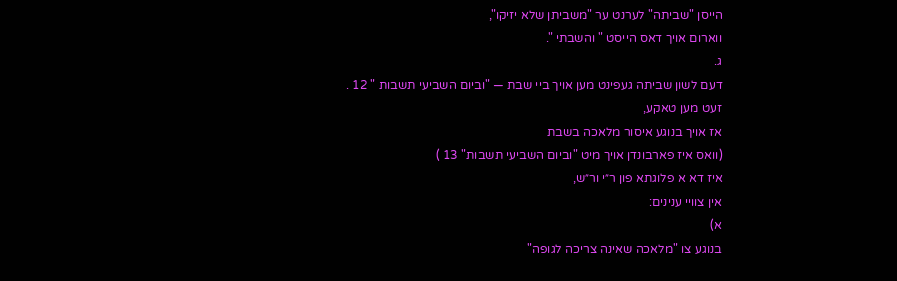הייסן "שביתה" לערנט ער "משביתן שלא יזיקו",
ווארום אויך דאס הייסט " והשבתי ".
ג.
דעם לשון שביתה געפינט מען אויך ביי שבת — "וביום השביעי תשבות " 12 .
זעט מען טאקע,
אז אויך בנוגע איסור מלאכה בשבת
(וואס איז פארבונדן אויך מיט "וביום השביעי תשבות" 13 )
איז דא א פלוגתא פון ר״י ור״ש,
אין צוויי ענינים:
א)
בנוגע צו "מלאכה שאינה צריכה לגופה"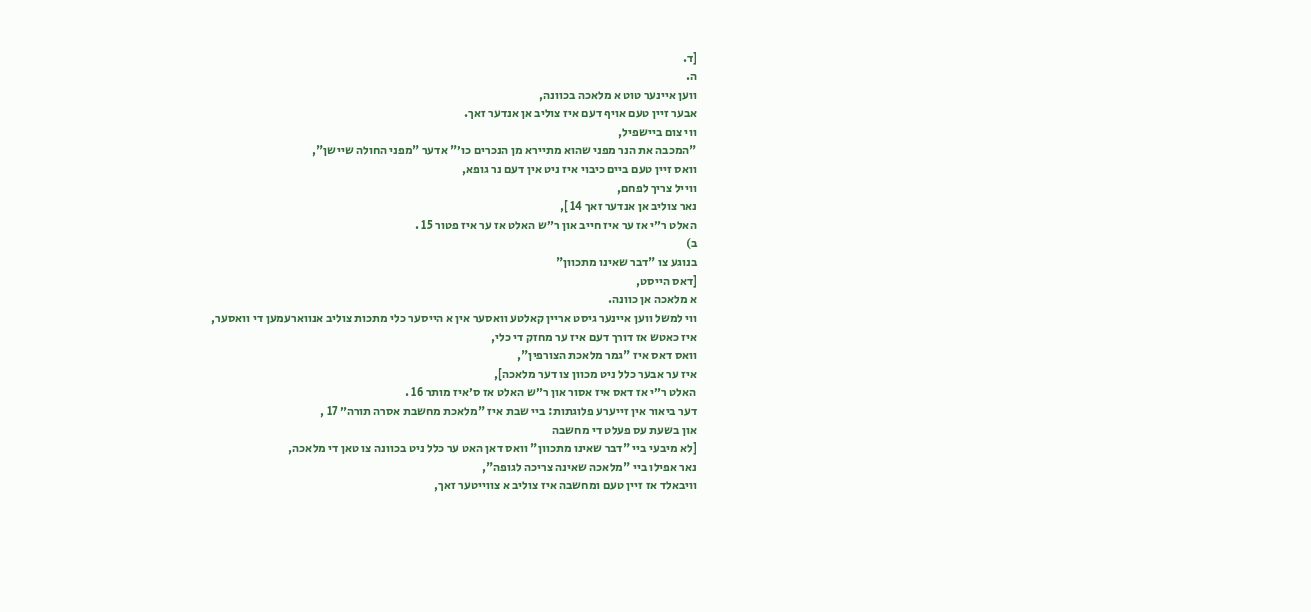[ד.
ה.
ווען איינער טוט א מלאכה בכוונה,
אבער זיין טעם אויף דעם איז צוליב אן אנדער זאך.
ווי צום ביישפיל,
"המכבה את הנר מפני שהוא מתיירא מן הנכרים כו׳" אדער "מפני החולה שיישן",
וואס זיין טעם ביים כיבוי איז ניט אין דעם נר גופא,
ווייל צריך לפחם,
נאר צוליב אן אנדער זאך 14 ],
האלט ר״י אז ער איז חייב און ר״ש האלט אז ער איז פטור 15 .
ב)
בנוגע צו "דבר שאינו מתכוון"
[דאס הייסט,
א מלאכה אן כוונה.
ווי למשל ווען איינער גיסט אריין קאלטע וואסער אין א הייסער כלי מתכות צוליב אנווארעמען די וואסער,
איז כאטש אז דורך דעם איז ער מחזק די כלי,
וואס דאס איז "גמר מלאכת הצורפין",
איז ער אבער כלל ניט מכוון צו דער מלאכה],
האלט ר״י אז דאס איז אסור און ר״ש האלט אז ס׳איז מותר 16 .
דער ביאור אין זייערע פלוגתות: ביי שבת איז "מלאכת מחשבת אסרה תורה״ 17 ,
און בשעת עס פעלט די מחשבה
[לא מיבעי ביי "דבר שאינו מתכוון" וואס דאן האט ער כלל ניט בכוונה צו טאן די מלאכה,
נאר אפילו ביי "מלאכה שאינה צריכה לגופה",
וויבאלד אז זיין טעם ומחשבה איז צוליב א צווייטער זאך,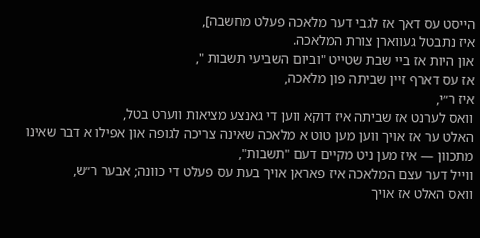הייסט עס דאך אז לגבי דער מלאכה פעלט מחשבה],
איז נתבטל געווארן צורת המלאכה.
און היות אז ביי שבת שטייט "וביום השביעי תשבות ",
אז עס דארף זיין שביתה פון מלאכה,
איז ר״י,
וואס לערנט אז שביתה איז דוקא ווען די גאנצע מציאות ווערט בטל,
האלט ער אז אויך ווען מען טוט א מלאכה שאינה צריכה לגופה און אפילו א דבר שאינו מתכוון — איז מען ניט מקיים דעם "תשבות",
ווייל דער עצם המלאכה איז פאראן אויך בעת עס פעלט די כוונה; אבער ר״ש,
וואס האלט אז אויך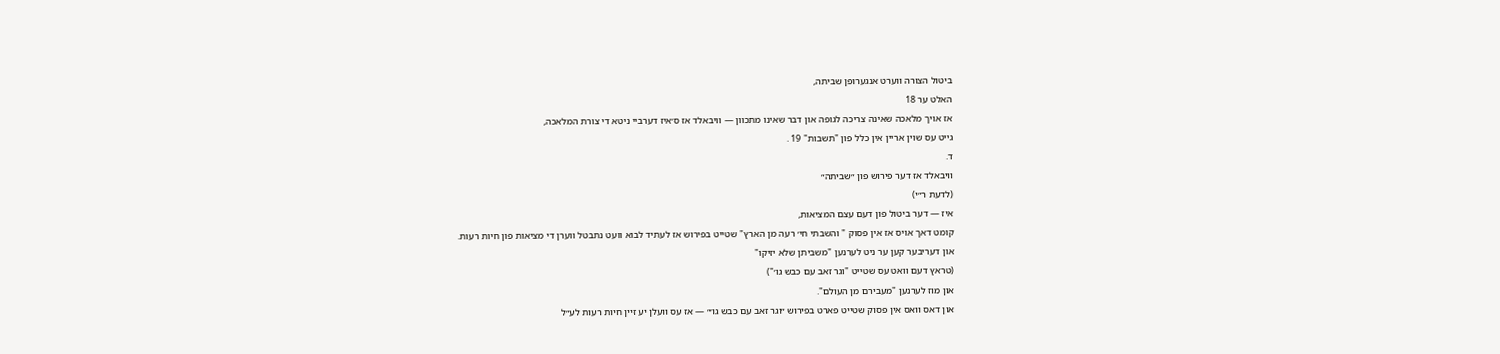ביטול הצורה ווערט אנגערופן שביתה,
האלט ער 18
אז אויך מלאכה שאינה צריכה לגופה און דבר שאינו מתכוון — וויבאלד אז ס׳איז דערביי ניטא די צורת המלאכה,
גייט עס שוין אריין אין כלל פון "תשבות" 19 .
ד.
וויבאלד אז דער פירוש פון ״שביתה״
(לדעת ר״י)
איז — דער ביטול פון דעם עצם המציאות,
קומט דאך אויס אז אין פסוק " והשבתי חי׳ רעה מן הארץ" שטייט בפירוש אז לעתיד לבוא וועט נתבטל ווערן די מציאות פון חיות רעות.
און דעריבער קען ער ניט לערנען "משביתן שלא יזיקו"
(טראץ דעם וואט עס שטייט "וגר זאב עם כבש גו׳")
און מוז לערנען "מעבירם מן העולם".
און דאס וואס אין פסוק שטייט פארט בפירוש ״וגר זאב עם כבש גו׳״ — אז עס וועלן יע זיין חיות רעות לע״ל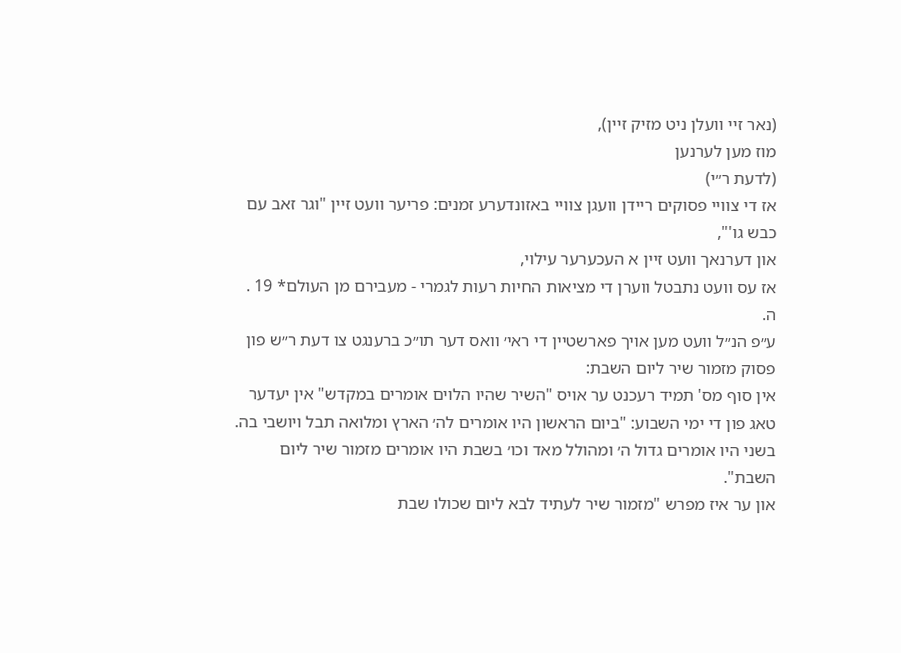(נאר זיי וועלן ניט מזיק זיין),
מוז מען לערנען
(לדעת ר״י)
אז די צוויי פסוקים ריידן וועגן צוויי באזונדערע זמנים: פריער וועט זיין "וגר זאב עם כבש גו'",
און דערנאך וועט זיין א העכערער עילוי,
אז עס וועט נתבטל ווערן די מציאות החיות רעות לגמרי - מעבירם מן העולם* 19 .
ה.
ע״פ הנ״ל וועט מען אויך פארשטיין די ראי׳ וואס דער תו״כ ברענגט צו דעת ר״ש פון פסוק מזמור שיר ליום השבת:
אין סוף מס' תמיד רעכנט ער אויס "השיר שהיו הלוים אומרים במקדש" אין יעדער טאג פון די ימי השבוע: "ביום הראשון היו אומרים לה׳ הארץ ומלואה תבל ויושבי בה.
בשני היו אומרים גדול ה׳ ומהולל מאד וכו׳ בשבת היו אומרים מזמור שיר ליום השבת".
און ער איז מפרש "מזמור שיר לעתיד לבא ליום שכולו שבת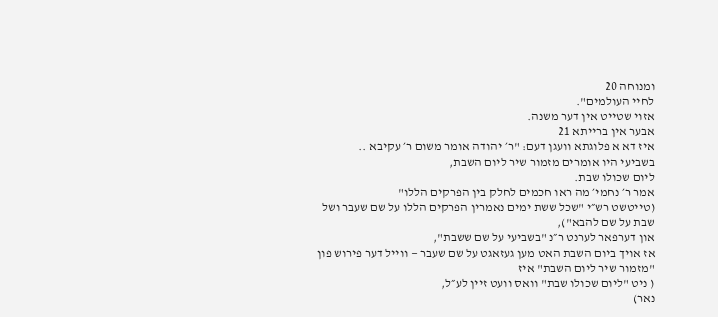ומנוחה 20
לחיי העולמים".
אזוי שטייט אין דער משנה.
אבער אין ברייתא 21
איז דא א פלוגתא וועגן דעם: "ר׳ יהודה אומר משום ר׳ עקיבא ..
בשביעי היו אומרים מזמור שיר ליום השבת,
ליום שכולו שבת.
אמר ר׳ נחמי׳ מה ראו חכמים לחלק בין הפרקים הללו"
(טייטשט רש״י "שכל ששת ימים נאמרין הפרקים הללו על שם שעבר ושל שבת על שם להבא"),
און דערפאר לערנט ר״נ "בשביעי על שם ששבת",
אז אויך ביום השבת האט מען געזאגט על שם שעבר — ווייל דער פירוש פון "מזמור שיר ליום השבת" איז
( ניט "ליום שכולו שבת" וואס וועט זיין לע״ל,
נאר)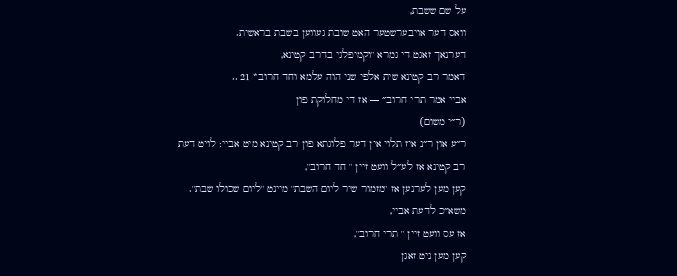על שם ששבת,
וואס דער אויבערשטער האט שובת געווען בשבת בראשית.
דערנאך זאגט די גמרא "וקמיפלגי בדרב קטינא,
דאמר רב קטינא שית אלפי שני הוה עלמא וחד חרוב* 21 ..
אביי אמר תרי חרוב״ — אז די מחלוקת פון
(ר״י משום)
ר״ע און ר״נ איז תלוי אין דער פלוגתא פון רב קטינא מיט אביי: לויט דעת רב קטינא אז לע״ל וועט זיין " חד חרוב",
קען מען לערנען אז "מזמור שיר ליום השבת" מיינט "ליום שכולו שבת".
משא״כ לדעת אביי,
אז עס וועט זיין " תרי חרוב",
קען מען ניט זאגן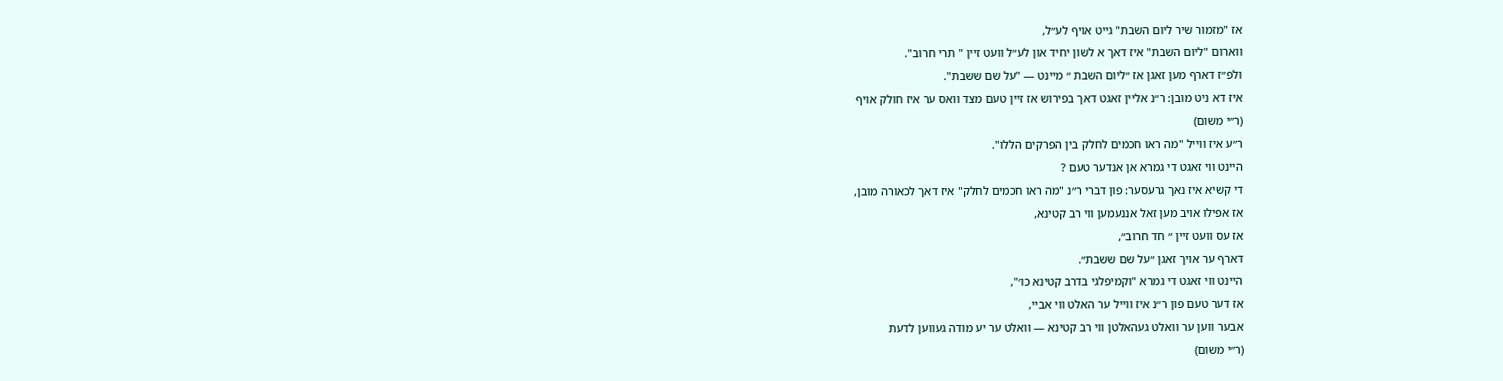אז "מזמור שיר ליום השבת" גייט אויף לע״ל,
ווארום "ליום השבת" איז דאך א לשון יחיד און לע״ל וועט זיין " תרי חרוב".
ולפ״ז דארף מען זאגן אז ״ליום השבת ״ מיינט — "על שם ששבת".
איז דא ניט מובן: ר״נ אליין זאגט דאך בפירוש אז זיין טעם מצד וואס ער איז חולק אויף
(ר״י משום)
ר״ע איז ווייל "מה ראו חכמים לחלק בין הפרקים הללו".
היינט ווי זאגט די גמרא אן אנדער טעם ?
די קשיא איז נאך גרעסער: פון דברי ר״נ "מה ראו חכמים לחלק" איז דאך לכאורה מובן,
אז אפילו אויב מען זאל אננעמען ווי רב קטינא,
אז עס וועט זיין ״ חד חרוב״,
דארף ער אויך זאגן ״על שם ששבת״.
היינט ווי זאגט די גמרא "וקמיפלגי בדרב קטינא כו׳",
אז דער טעם פון ר״נ איז ווייל ער האלט ווי אביי,
אבער ווען ער וואלט געהאלטן ווי רב קטינא — וואלט ער יע מודה געווען לדעת
(ר״י משום)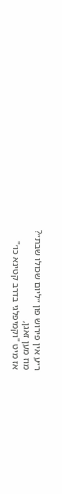ר״ע אין פירוש פון ״ליום שכולו שבת״?
מוז מען זאגן,
אז מיט "וקמיפלגי בדרב קטינא כו׳"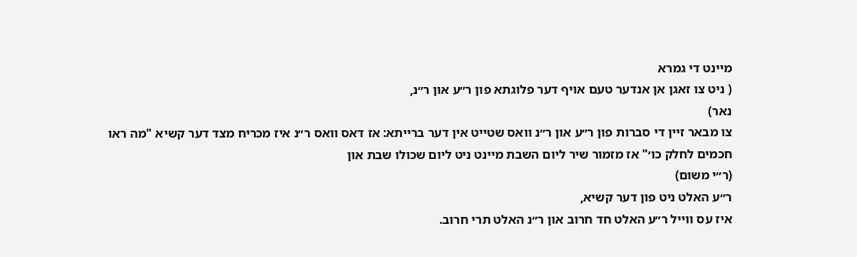מיינט די גמרא
( ניט צו זאגן אן אנדער טעם אויף דער פלוגתא פון ר״ע און ר״נ,
נאר)
צו מבאר זיין די סברות פון ר״ע און ר״נ וואס שטייט אין דער ברייתא: אז דאס וואס ר״נ איז מכריח מצד דער קשיא "מה ראו חכמים לחלק כו׳" אז מזמור שיר ליום השבת מיינט ניט ליום שכולו שבת און
(ר״י משום)
ר״ע האלט ניט פון דער קשיא,
איז עס ווייל ר״ע האלט חד חרוב און ר״נ האלט תרי חרוב.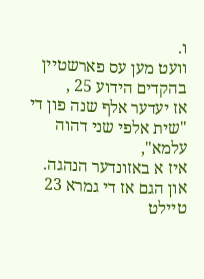ו.
וועט מען עס פארשטיין בהקדים הידוע 25 ,
אז יעדער אלף שנה פון די "שית אלפי שני דהוה עלמא",
איז א באזונדער הנהגה.
און הגם אז די גמרא 23
טיילט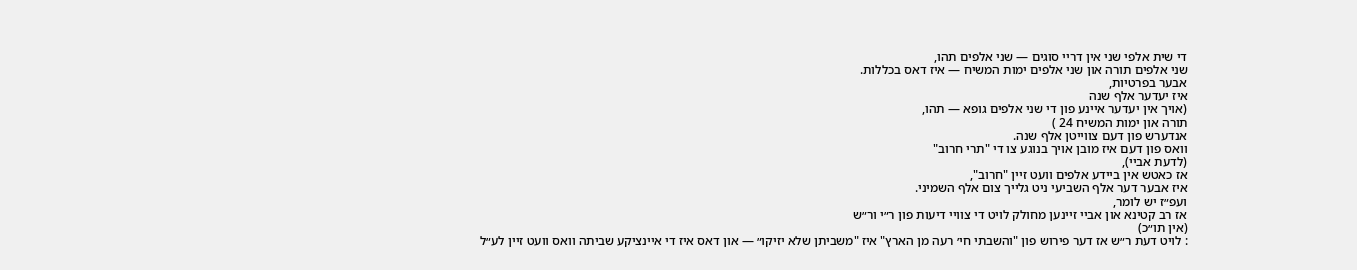די שית אלפי שני אין דריי סוגים — שני אלפים תהו,
שני אלפים תורה און שני אלפים ימות המשיח — איז דאס בכללות.
אבער בפרטיות,
איז יעדער אלף שנה
(אויך אין יעדער איינע פון די שני אלפים גופא — תהו,
תורה און ימות המשיח 24 )
אנדערש פון דעם צווייטן אלף שנה.
וואס פון דעם איז מובן אויך בנוגע צו די "תרי חרוב"
(לדעת אביי),
אז כאטש אין ביידע אלפים וועט זיין "חרוב",
איז אבער דער אלף השביעי ניט גלייך צום אלף השמיני.
ועפ״ז יש לומר,
אז רב קטינא און אביי זיינען מחולק לויט די צוויי דיעות פון ר״י ור״ש
(אין תו״כ)
: לויט דעת ר״ש אז דער פירוש פון "והשבתי חי׳ רעה מן הארץ" איז "משביתן שלא יזיקו״ — און דאס איז די איינציקע שביתה וואס וועט זיין לע״ל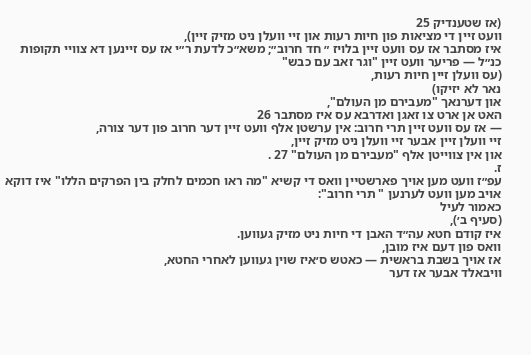(אז שטענדיק 25
וועט זיין די מציאות פון חיות רעות און זיי וועלן ניט מזיק זיין),
איז מסתבר אז עס וועט זיין בלויז ״ חד חרוב״; משא״כ לדעת ר״י אז עס זיינען דא צוויי תקופות כנ״ל — פריער וועט זיין "וגר זאב עם כבש"
(עס וועלן זיין חיות רעות,
נאר לא יזיקו)
און דערנאך "מעבירם מן העולם",
האט אן ארט צו זאגן ואדרבא עס איז מסתבר 26
— אז עס וועט זיין תרי חרוב: אין ערשטן אלף וועט זיין דער חרוב פון דער צורה,
זיי וועלן זיין אבער זיי וועלן ניט מזיק זיין,
און אין צווייטן אלף "מעבירם מן העולם" 27 .
ז.
עפ״ז װעט מען אויך פארשטײן וואס די קשיא "מה ראו חכמים לחלק בין הפרקים הללו" איז דוקא אויב מען וועט לערנען " תרי חרוב":
כאמור לעיל
(סעיף ב׳),
איז קודם חטא עה״ד האבן די חיות ניט מזיק געווען.
וואס פון דעם איז מובן,
אז אויך בשבת בראשית — כאטש ס׳איז שוין געווען לאחרי החטא,
וויבאלד אבער אז דער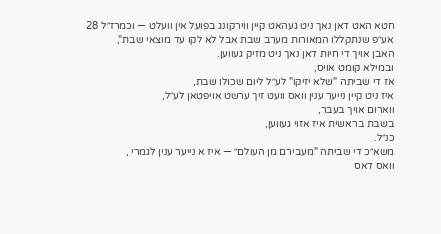חטא האט דאן נאך ניט געהאט קיין ווירקונג בפועל אין וועלט — וכמרז״ל 28
אע״פ שנתקללו המאורות מערב שבת אבל לא לקו עד מוצאי שבת",
האבן אויך די חיות דאן נאך ניט מזיק געווען.
ובמילא קומט אויס,
אז די שביתה "שלא יזיקו" לע״ל ליום שכולו שבת,
איז ניט קיין נייער ענין וואס וועט זיך ערשט אויפטאן לע״ל,
ווארום אויך בעבר,
בשבת בראשית איז אזוי געווען,
כנ״ל.
משא״כ די שביתה "מעבירם מן העולם״ — איז א נייער ענין לגמרי ,
וואס דאס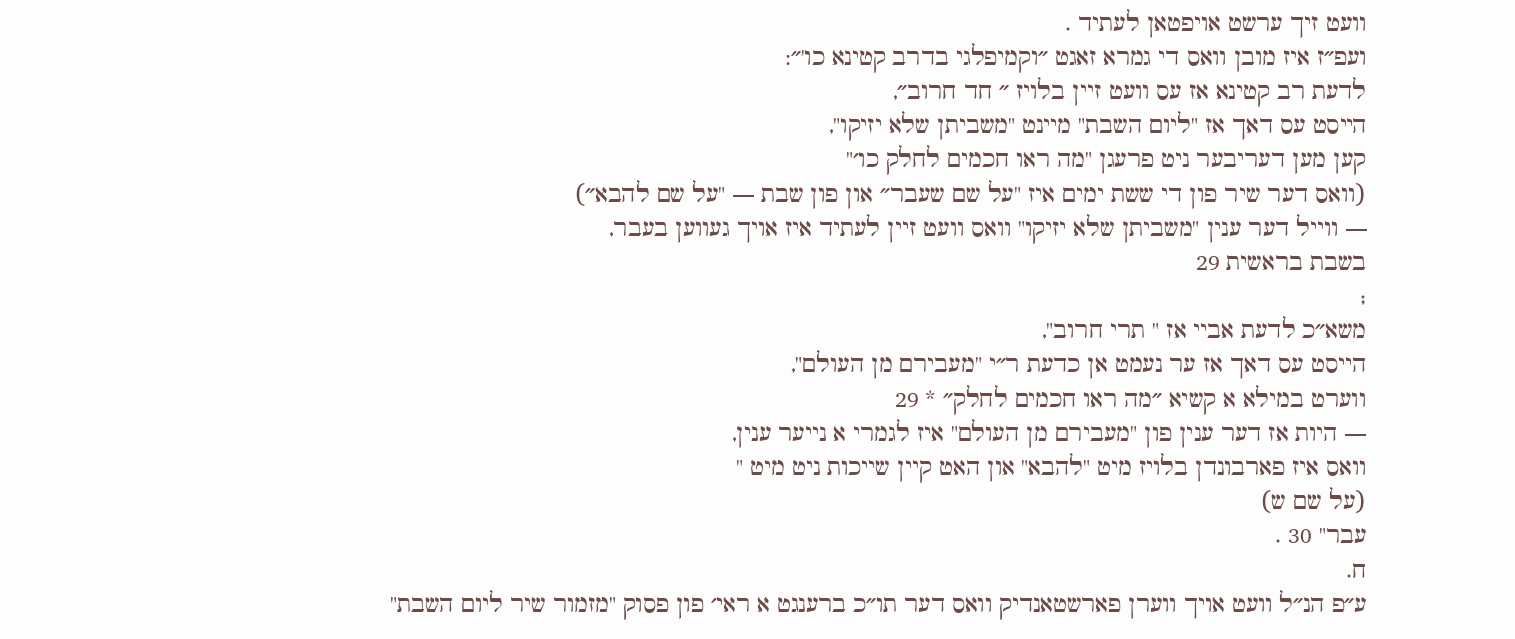וועט זיך ערשט אויפטאן לעתיד .
ועפ״ז איז מובן וואס די גמרא זאגט ״וקמיפלגי בדרב קטינא כו'״:
לדעת רב קטינא אז עס וועט זיין בלויז ״ חד חרוב״,
הײסט עס דאך אז "ליום השבת" מיינט "משביתן שלא יזיקו",
קען מען דעריבער ניט פרעגן "מה ראו חכמים לחלק כו׳"
(וואס דער שיר פון די ששת ימים איז "על שם שעבר״ און פון שבת — "על שם להבא״)
— ווייל דער ענין "משביתן שלא יזיקו" וואס וועט זיין לעתיד איז אויך געווען בעבר,
בשבת בראשית 29
;
משא״כ לדעת אביי אז " תרי חרוב",
הייסט עס דאך אז ער נעמט אן כדעת ר״י "מעבירם מן העולם",
ווערט במילא א קשיא ״מה ראו חכמים לחלק״ * 29
— היות אז דער ענין פון "מעבירם מן העולם" איז לגמרי א נייער ענין,
וואס איז פארבונדן בלויז מיט "להבא" און האט קיין שייכות ניט מיט "
(על שם ש)
עבר" 30 .
ח.
ע״פ הנ״ל וועט אויך ווערן פארשטאנדיק וואס דער תו״כ ברענגט א ראי׳ פון פסוק "מזמור שיר ליום השבת"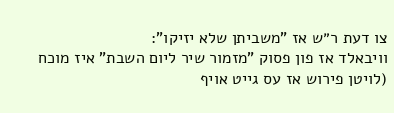צו דעת ר״ש אז "משביתן שלא יזיקו":
וויבאלד אז פון פסוק "מזמור שיר ליום השבת" איז מוכח
(לויטן פירוש אז עס גייט אויף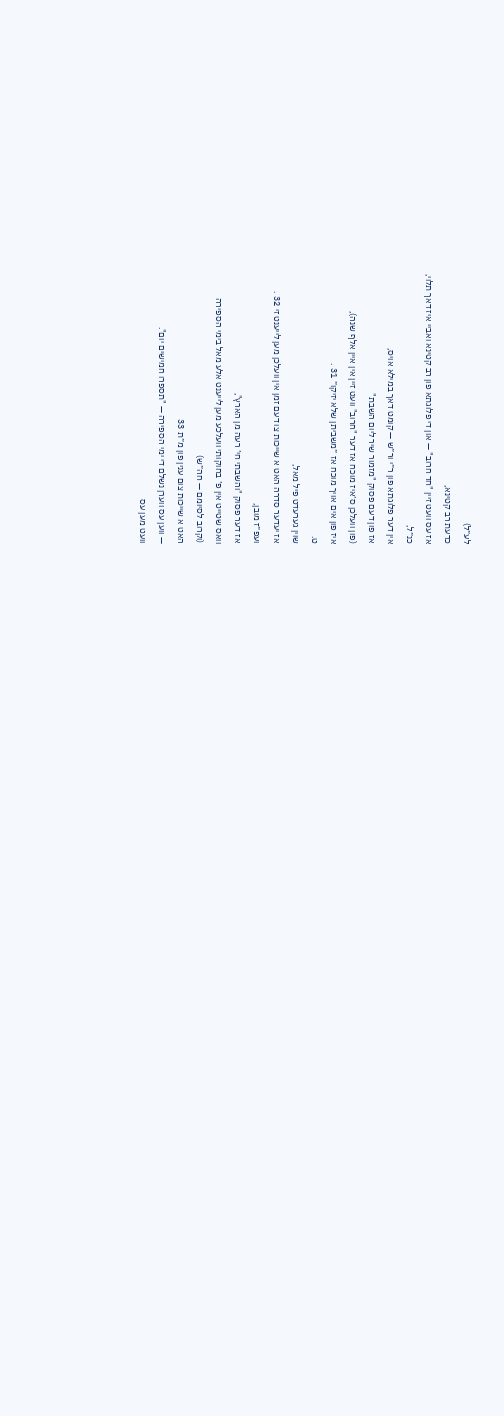לע״ל)
כדעת רב קטינא,
אז עס וועט זיין "חד חרוב" — און די פלוגתא פון רב קטינא ואביי איז דאך תלוי,
כנ״ל,
אין דער פלוגתא פון ר״י ור״ש — קומט דאך במילא אויס,
אז פון דעם פסוק "מזמור שיר ליום השבת"
(פון וועלכן ס׳איז מוכח אז דער "חרוב" וועט זיין אין איין אלף שנה),
איז פון אים אויך מוכח אז ״משביתן שלא יזיקו״ 31 .
ט.
שוין גערעדט פיל מאל,
אז יעדער סדרה האט א שייכות צו דעם זמן אין וועלכן מען לייענט זי 32 .
ועפ״ז מובן,
אז דער פסוק "והשבתי חי׳ רעה מן הארץ",
וואס שטייט אין פ׳ בחוקותי וועלכע מען לייענט אלע מאל בימי הספירה
(וקרוב לסיומם — חה״ש)
האט א שייכות צום ענין פון מ״ת 33
— ווען עס ווערן נשלם די ימי הספירה — "תספרו חמישים יום".
וועט מען עס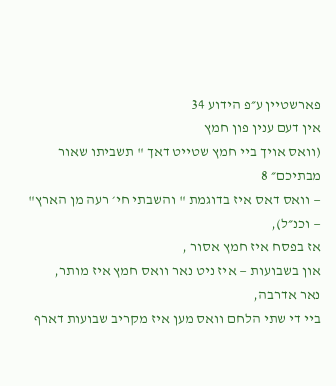פארשטיין ע״פ הידוע 34
אין דעם ענין פון חמץ
(וואס אויך ביי חמץ שטייט דאך " תשביתו שאור מבתיכם״ 8
— וואס דאס איז בדוגמת " והשבתי חי׳ רעה מן הארץ" — וכנ״ל),
אז בפסח איז חמץ אסור ,
און בשבועות — איז ניט נאר וואס חמץ איז מותר,
נאר אדרבה,
ביי די שתי הלחם וואס מען איז מקריב שבועות דארף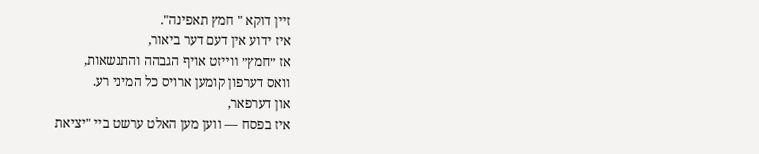זיין דוקא " חמץ תאפינה".
איז ידוע אין דעם דער ביאור,
אז ״חמץ״ װײזט אויף הגבהה והתנשאות,
וואס דערפון קומען ארויס כל המיני רע.
און דערפאר,
איז בפסח — ווען מען האלט ערשט ביי "יציאת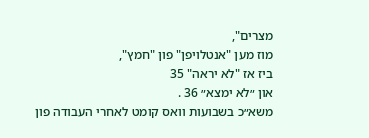מצרים",
מוז מען "אנטלויפן" פון "חמץ",
ביז אז "לא יראה" 35
און ״לא ימצא״ 36 .
משא״כ בשבועות וואס קומט לאחרי העבודה פון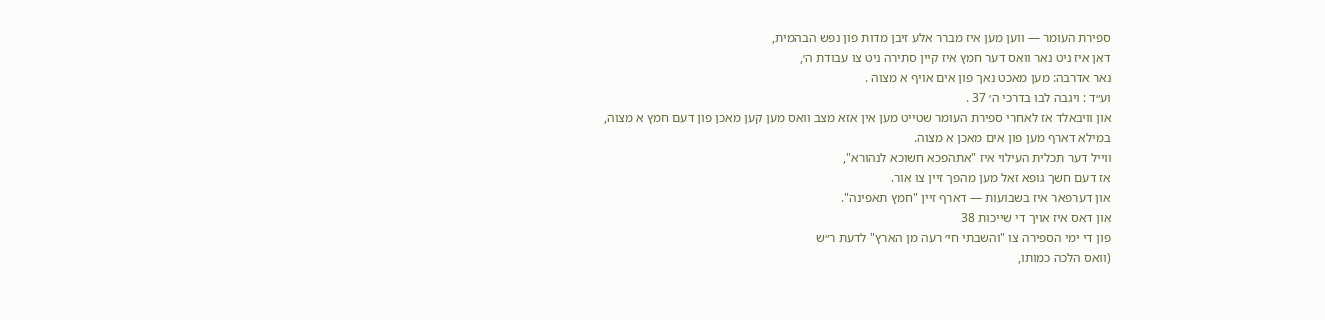ספירת העומר — ווען מען איז מברר אלע זיבן מדות פון נפש הבהמית,
דאן איז ניט נאר וואס דער חמץ איז קיין סתירה ניט צו עבודת ה׳,
נאר אדרבה: מען מאכט נאך פון אים אויף א מצוה .
וע״ד : ויגבה לבו בדרכי ה׳ 37 .
און וויבאלד אז לאחרי ספירת העומר שטייט מען אין אזא מצב וואס מען קען מאכן פון דעם חמץ א מצוה,
במילא דארף מען פון אים מאכן א מצוה.
ווייל דער תכלית העילוי איז "אתהפכא חשוכא לנהורא",
אז דעם חשך גופא זאל מען מהפך זיין צו אור.
און דערפאר איז בשבועות — דארף זיין "חמץ תאפינה".
און דאס איז אויך די שייכות 38
פון די ימי הספירה צו "והשבתי חי׳ רעה מן הארץ" לדעת ר״ש
(וואס הלכה כמותו,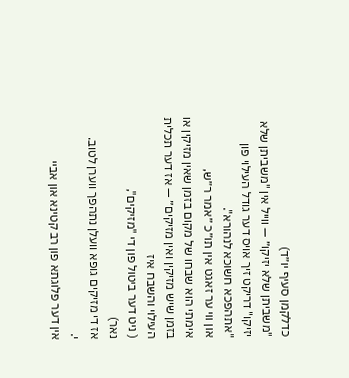כדלקמן סעיף יו״ד)
"משביתן שלא יזיקו״ — ווייל אין "משביתן שלא יזיקו" דריקט זיך אויס דער גודל העילוי פון "אתהפכא חשוכא לנהורא".
און ווי ער זאגט אין תו״כ ״אמר ר״ש,
אימתי הוא שבחו של מקום בזמן שאין מזיקין או בזמן שיש מזיקין ואין מזיקים״ — אז דער תכלית העילוי והשבח איז
( ניט דער ביטול פון די "מזיקים",
נאר)
אז די מזיקים גופא וועלן נתהפך ווערן לטוב.
י.
אין דער פלוגתא פון רב קטינא און אביי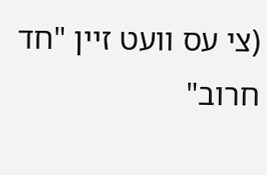(צי עס וועט זיין "חד חרוב"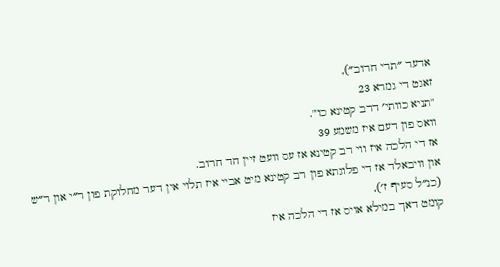אדער ״תרי חרוב״),
זאגט די גמרא 23
"תניא כוותי׳ דרב קטינא כו'".
וואס פון דעם איז משמע 39
אז די הלכה איז ווי רב קטינא אז עס וועט זיין חד חרוב.
און וויבאלד אז די פלוגתא פון רב קטינא מיט אביי איז תלוי אין דער מחלוקת פון ר״י און ר״ש
(כנ״ל סעיף ז׳),
קומט דאך במילא אויס אז די הלכה איז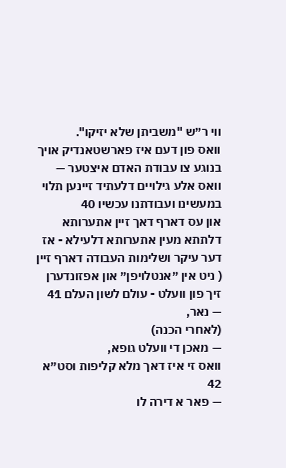ווי ר״ש "משביתן שלא יזיקו".
וואס פון דעם איז פארשטאנדיק אויך בנוגע צו עבודת האדם איצטער — וואס אלע גילויים דלעתיד זיינען תלוי במעשינו ועבודתנו עכשיו 40
און עס דארף דאך זיין אתערותא דלתתא מעין אתערותא דלעילא - אז דער עיקר ושלימות העבודה דארף זיין
( ניט אין ״אנטלויפן״ און אפזונדערן זיך פון וועלט - עולם לשון העלם 41
— נאר,
(לאחרי הכנה)
— מאכן די וועלט גופא,
וואס זי איז דאך מלא קליפות וסט״א 42
— פאר א דירה לו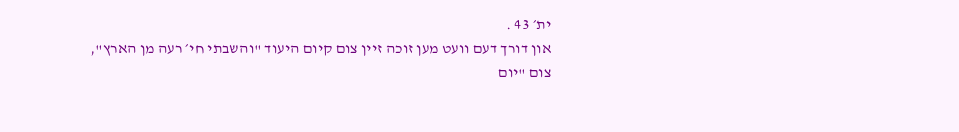ית׳ 43 .
און דורך דעם וועט מען זוכה זיין צום קיום היעוד "והשבתי חי׳ רעה מן הארץ",
צום "יום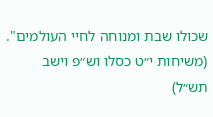שכולו שבת ומנוחה לחיי העולמים".
(משיחות י״ט כסלו וש״פ וישב תש״ל)